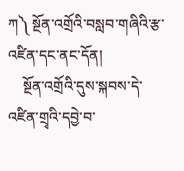ཀ༽ སྔོན་འགྲོའི་བསླབ་གཞིའི་རྩ་འཛིན་དང་ནང་དོན།
    སྔོན་འགྲོའི་དུས་སྐབས་དེ་འཛིན་གྲྭའི་དབྱེ་བ་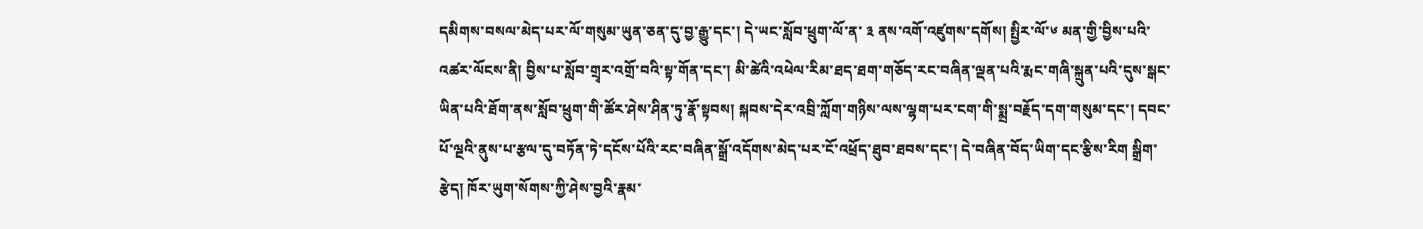དམིགས་བསལ་མེད་པར་ལོ་གསུམ་ཡུན་ཅན་དུ་བྱ་རྒྱུ་དང་། དེ་ཡང་སློབ་ཕྲུག་ལོ་ན་ ༣ ནས་འགོ་འཛུགས་དགོས། སྤྱིར་ལོ་༦ མན་གྱི་བྱིས་པའི་འཚར་ལོངས་ནི། བྱིས་པ་སློབ་གྲྭར་འགྲོ་བའི་སྟ་གོན་དང་། མི་ཚེའི་འཕེལ་རིམ་ཐད་ཐག་གཅོད་རང་བཞིན་ལྡན་པའི་རྨང་གཞི་སྐྲུན་པའི་དུས་སྒང་ཡིན་པའི་ཐོག་ནས་སློབ་ཕྲུག་གི་ཚོར་ཤེས་ཤིན་ཏུ་རྣོ་སྟབས། སྐབས་དེར་འབྲི་ཀློག་གཉིས་ལས་ལྷག་པར་ངག་གི་སྨྲ་བརྗོད་དག་གསུམ་དང་། དབང་པོ་ལྔའི་ནུས་པ་རྩལ་དུ་བཏོན་ཏེ་དངོས་པོའི་རང་བཞིན་སྒྲོ་འདོགས་མེད་པར་ངོ་འཕྲོད་ཐུབ་ཐབས་དང་། དེ་བཞིན་བོད་ཡིག་དང་རྩིས་རིག སྒྲིག་རྩེད། ཁོར་ཡུག་སོགས་ཀྱི་ཤེས་བྱའི་རྣམ་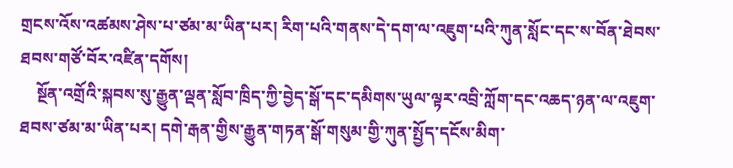གྲངས་འོས་འཚམས་ཤེས་པ་ཙམ་མ་ཡིན་པར། རིག་པའི་གནས་དེ་དག་ལ་འཇུག་པའི་ཀུན་སློང་དང་ས་བོན་ཐེབས་ཐབས་གཙོ་བོར་འཛིན་དགོས།
    སྔོན་འགྲོའི་སྐབས་སུ་རྒྱུན་ལྡན་སློབ་ཁྲིད་ཀྱི་བྱེད་སྒོ་དང་དམིགས་ཡུལ་ལྟར་འབྲི་ཀློག་དང་འཆད་ཉན་ལ་འཇུག་ཐབས་ཙམ་མ་ཡིན་པར། དགེ་རྒན་གྱིས་རྒྱུན་གཏན་སྒོ་གསུམ་གྱི་ཀུན་སྤྱོད་དངོས་མིག་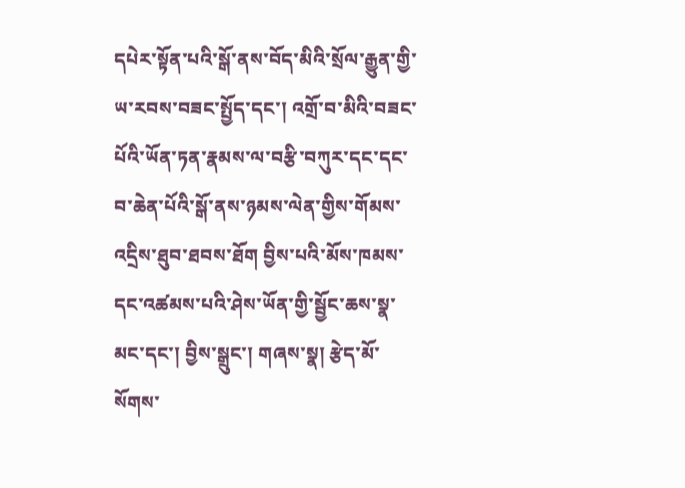དཔེར་སྟོན་པའི་སྒོ་ནས་བོད་མིའི་སྲོལ་རྒྱུན་གྱི་ཡ་རབས་བཟང་སྤྱོད་དང་། འགྲོ་བ་མིའི་བཟང་པོའི་ཡོན་ཏན་རྣམས་ལ་བརྩི་བཀུར་དང་དང་བ་ཆེན་པོའི་སྒོ་ནས་ཉམས་ལེན་གྱིས་གོམས་འདྲིས་ཐུབ་ཐབས་ཐོག བྱིས་པའི་མོས་ཁམས་དང་འཚམས་པའི་ཤེས་ཡོན་གྱི་སྦྱོང་ཆས་སྣ་མང་དང་། བྱིས་སྒྲུང་། གཞས་སྣ། རྩེད་མོ་སོགས་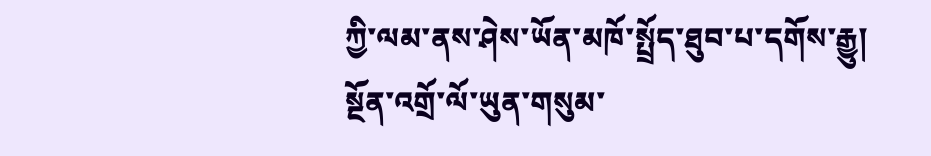ཀྱི་ལམ་ནས་ཤེས་ཡོན་མཁོ་སྤྲོད་ཐུབ་པ་དགོས་རྒྱུ།
སྔོན་འགྲོ་ལོ་ཡུན་གསུམ་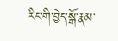རིང་གི་བྱེད་སྒོ་རྣམ་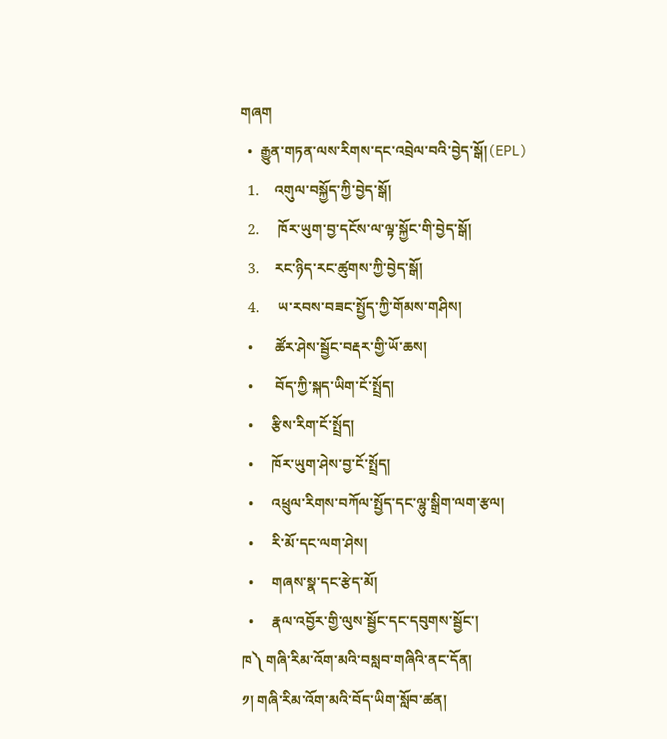གཞག
  •  རྒྱུན་གཏན་ལས་རིགས་དང་འབྲེལ་བའི་བྱེད་སྒོ།(EPL)
  1.    འགུལ་བསྐྱོད་ཀྱི་བྱེད་སྒོ།
  2.     ཁོར་ཡུག་བྱ་དངོས་ལ་ལྟ་སྐྱོང་གི་བྱེད་སྒོ།
  3.    རང་ཉིད་རང་ཚུགས་ཀྱི་བྱེད་སྒོ།
  4.     ཡ་རབས་བཟང་སྤྱོད་ཀྱི་གོམས་གཤིས།
  •      ཚོར་ཤེས་སྦྱོང་བརྡར་གྱི་ཡོ་ཆས།
  •      བོད་ཀྱི་སྐད་ཡིག་ངོ་སྤྲོད།
  •     རྩིས་རིག་ངོ་སྤྲོད།
  •     ཁོར་ཡུག་ཤེས་བྱ་ངོ་སྤྲོད།
  •     འཕྲུལ་རིགས་བཀོལ་སྤྱོད་དང་ལྷུ་སྒྲིག་ལག་རྩལ།
  •     རི་མོ་དང་ལག་ཤེས།
  •     གཞས་སྣ་དང་རྩེད་མོ།
  •     རྣལ་འབྱོར་གྱི་ལུས་སྦྱོང་དང་དབུགས་སྦྱོང་།
ཁ༽ གཞི་རིམ་འོག་མའི་བསླབ་གཞིའི་ནང་དོན།
༡། གཞི་རིམ་འོག་མའི་བོད་ཡིག་སློབ་ཚན།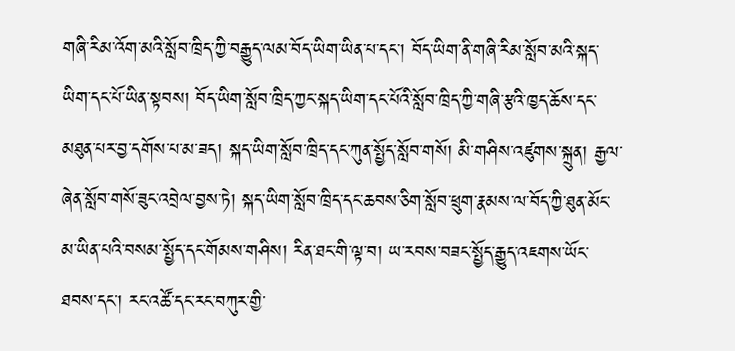གཞི་རིམ་འོག་མའི་སློབ་ཁྲིད་ཀྱི་བརྒྱུད་ལམ་བོད་ཡིག་ཡིན་པ་དང་། བོད་ཡིག་ནི་གཞི་རིམ་སློབ་མའི་སྐད་ཡིག་དང་པོ་ཡིན་སྟབས། བོད་ཡིག་སློབ་ཁྲིད་ཀྱང་སྐད་ཡིག་དང་པོའི་སློབ་ཁྲིད་ཀྱི་གཞི་རྩའི་ཁྱད་ཆོས་དང་མཐུན་པར་བྱ་དགོས་པ་མ་ཟད། སྐད་ཡིག་སློབ་ཁྲིད་དང་ཀུན་སྤྱོད་སློབ་གསོ། མི་གཤིས་འཛུགས་སྐྲུན། རྒྱལ་ཞེན་སློབ་གསོ་ཟུང་འབྲེལ་བྱས་ཏེ། སྐད་ཡིག་སློབ་ཁྲིད་དང་ཆབས་ཅིག་སློབ་ཕྲུག་རྣམས་ལ་བོད་ཀྱི་ཐུན་མོང་མ་ཡིན་པའི་བསམ་སྤྱོད་དང་གོམས་གཤིས། རིན་ཐང་གི་ལྟ་བ། ཡ་རབས་བཟང་སྤྱོད་རྒྱུད་འཇགས་ཡོང་ཐབས་དང་། རང་འཚོ་དང་རང་བཀུར་གྱི་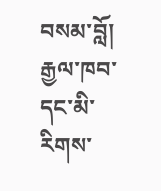བསམ་བློ། རྒྱལ་ཁབ་དང་མི་རིགས་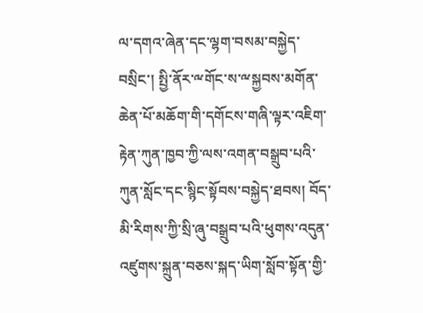ལ་དགའ་ཞེན་དང་ལྷག་བསམ་བསྐྱེད་བསྲིང་། སྤྱི་ནོར་ྋགོང་ས་ྋསྐྱབས་མགོན་ཆེན་པོ་མཆོག་གི་དགོངས་གཞི་ལྟར་འཇིག་རྟེན་ཀུན་ཁྱབ་ཀྱི་ལས་འགན་བསྒྲུབ་པའི་ཀུན་སློང་དང་སྙིང་སྟོབས་བསྐྱེད་ཐབས། བོད་མི་རིགས་ཀྱི་སྲི་ཞུ་བསྒྲུབ་པའི་ཕུགས་འདུན་འཛུགས་སྐྲུན་བཅས་སྐད་ཡིག་སློབ་སྟོན་གྱི་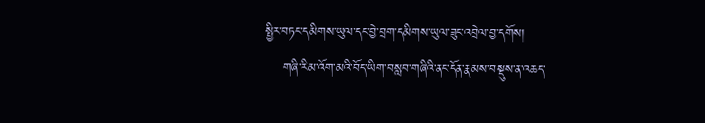སྤྱིར་བཏང་དམིགས་ཡུལ་དང་བྱེ་བྲག་དམིགས་ཡུལ་ཟུང་འབྲེལ་བྱ་དགོས།
    གཞི་རིམ་འོག་མའི་བོད་ཡིག་བསླབ་གཞིའི་ནང་དོན་རྣམས་བསྡུས་ན་འཆད་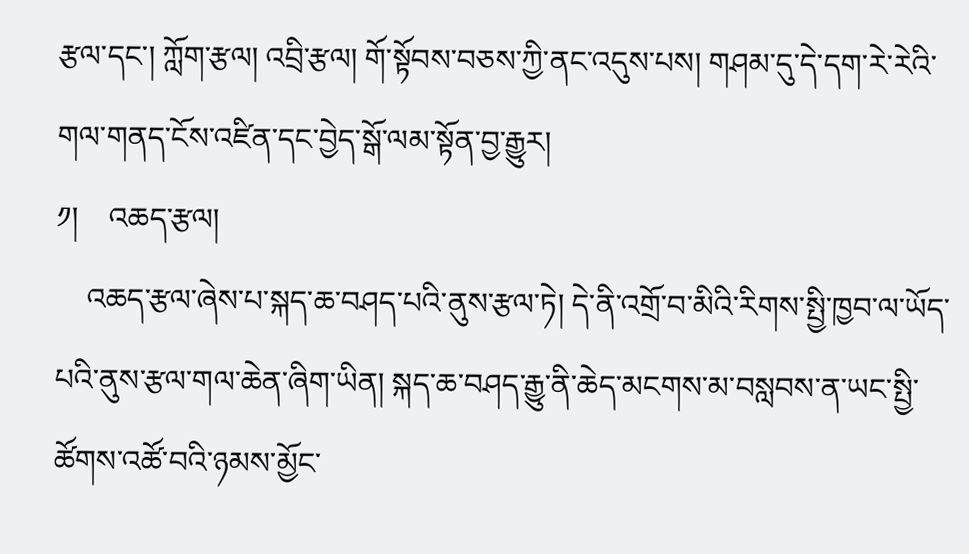རྩལ་དང་། ཀློག་རྩལ། འབྲི་རྩལ། གོ་སྟོབས་བཅས་ཀྱི་ནང་འདུས་པས། གཤམ་དུ་དེ་དག་རེ་རེའི་གལ་གནད་ངོས་འཛིན་དང་བྱེད་སྒོ་ལམ་སྟོན་བྱ་རྒྱུར།
༡།    འཆད་རྩལ།
    འཆད་རྩལ་ཞེས་པ་སྐད་ཆ་བཤད་པའི་ནུས་རྩལ་ཏེ། དེ་ནི་འགྲོ་བ་མིའི་རིགས་སྤྱི་ཁྱབ་ལ་ཡོད་པའི་ནུས་རྩལ་གལ་ཆེན་ཞིག་ཡིན། སྐད་ཆ་བཤད་རྒྱུ་ནི་ཆེད་མངགས་མ་བསླབས་ན་ཡང་སྤྱི་ཚོགས་འཚོ་བའི་ཉམས་མྱོང་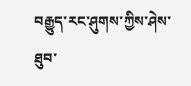བརྒྱུད་རང་ཤུགས་ཀྱིས་ཤེས་ཐུབ་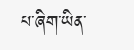པ་ཞིག་ཡིན་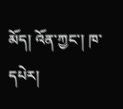མོད། འོན་ཀྱང་། ཁ་དཔེར།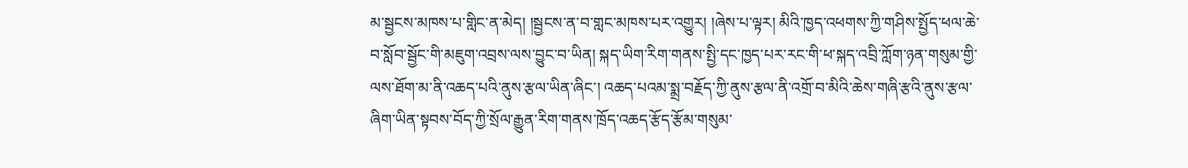མ་སྦྱངས་མཁས་པ་གླིང་ན་མེད། །སྦྱངས་ན་བ་གླང་མཁས་པར་འགྱུར། །ཞེས་པ་ལྟར། མིའི་ཁྱད་འཕགས་ཀྱི་གཤིས་སྤྱོད་ཕལ་ཆེ་བ་སློབ་སྦྱོང་གི་མཇུག་འབྲས་ལས་བྱུང་བ་ཡིན། སྐད་ཡིག་རིག་གནས་སྤྱི་དང་ཁྱད་པར་རང་གི་ཕ་སྐད་འབྲི་ཀློག་ཉན་གསུམ་གྱི་ལས་ཐོག་མ་ནི་འཆད་པའི་ནུས་རྩལ་ཡིན་ཞིང་། འཆད་པའམ་སྨྲ་བརྗོད་ཀྱི་ནུས་རྩལ་ནི་འགྲོ་བ་མིའི་ཆེས་གཞི་རྩའི་ནུས་རྩལ་ཞིག་ཡིན་སྟབས་བོད་ཀྱི་སྲོལ་རྒྱུན་རིག་གནས་ཁྲོད་འཆད་རྩོད་རྩོམ་གསུམ་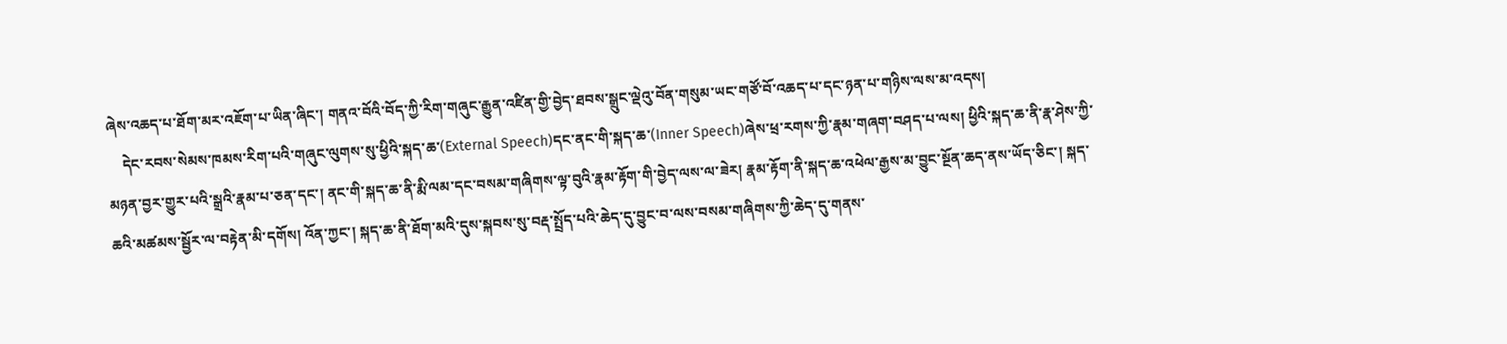ཞེས་འཆད་པ་ཐོག་མར་འཇོག་པ་ཡིན་ཞིང་། གནའ་བོའི་བོད་ཀྱི་རིག་གཞུང་རྒྱུན་འཛིན་གྱི་བྱེད་ཐབས་སྒྲུང་ལྡེའུ་བོན་གསུམ་ཡང་གཙོ་བོ་འཆད་པ་དང་ཉན་པ་གཉིས་ལས་མ་འདས།
    དེང་རབས་སེམས་ཁམས་རིག་པའི་གཞུང་ལུགས་སུ་ཕྱིའི་སྐད་ཆ་(External Speech)དང་ནང་གི་སྐད་ཆ་(Inner Speech)ཞེས་ཕྲ་རགས་ཀྱི་རྣམ་གཞག་བཤད་པ་ལས། ཕྱིའི་སྐད་ཆ་ནི་རྣ་ཤེས་ཀྱི་མཉན་བྱར་གྱུར་པའི་སྒྲའི་རྣམ་པ་ཅན་དང་། ནང་གི་སྐད་ཆ་ནི་རྨི་ལམ་དང་བསམ་གཞིགས་ལྟ་བུའི་རྣམ་རྟོག་གི་བྱེད་ལས་ལ་ཟེར། རྣམ་རྟོག་ནི་སྐད་ཆ་འཕེལ་རྒྱས་མ་བྱུང་སྔོན་ཆད་ནས་ཡོད་ཅིང་། སྐད་ཆའི་མཚམས་སྦྱོར་ལ་བརྟེན་མི་དགོས། འོན་ཀྱང་། སྐད་ཆ་ནི་ཐོག་མའི་དུས་སྐབས་སུ་བརྡ་སྤྲོད་པའི་ཆེད་དུ་བྱུང་བ་ལས་བསམ་གཞིགས་ཀྱི་ཆེད་དུ་གནས་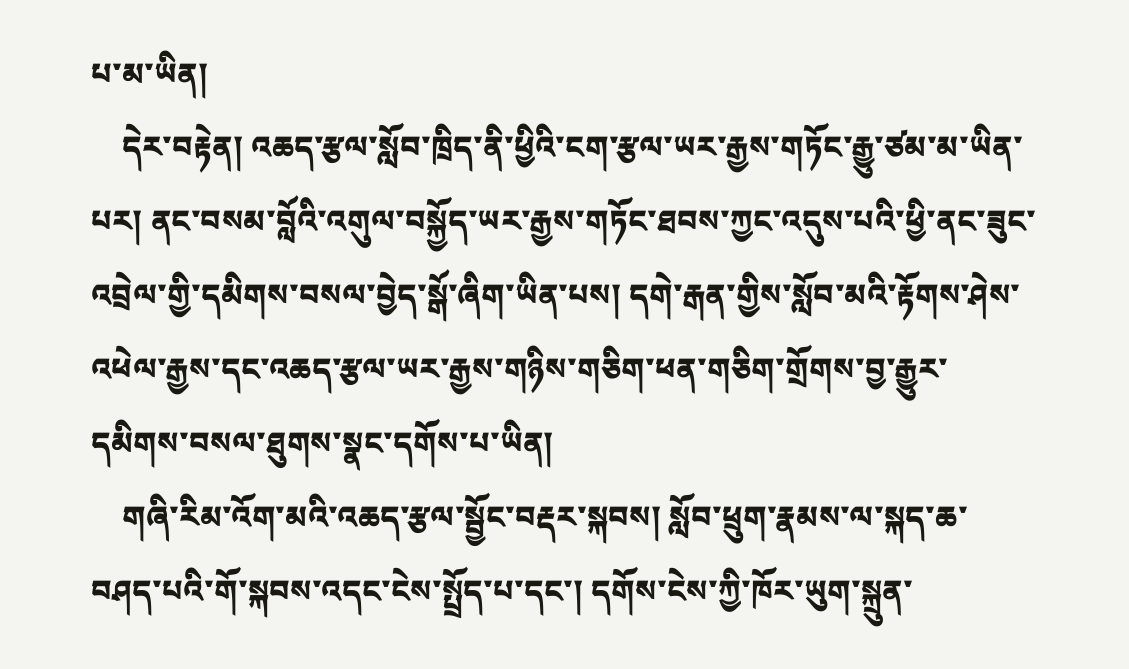པ་མ་ཡིན།
    དེར་བརྟེན། འཆད་རྩལ་སློབ་ཁྲིད་ནི་ཕྱིའི་ངག་རྩལ་ཡར་རྒྱས་གཏོང་རྒྱུ་ཙམ་མ་ཡིན་པར། ནང་བསམ་བློའི་འགུལ་བསྐྱོད་ཡར་རྒྱས་གཏོང་ཐབས་ཀྱང་འདུས་པའི་ཕྱི་ནང་ཟུང་འབྲེལ་གྱི་དམིགས་བསལ་བྱེད་སྒོ་ཞིག་ཡིན་པས། དགེ་རྒན་གྱིས་སློབ་མའི་རྟོགས་ཤེས་འཕེལ་རྒྱས་དང་འཆད་རྩལ་ཡར་རྒྱས་གཉིས་གཅིག་ཕན་གཅིག་གྲོགས་བྱ་རྒྱུར་དམིགས་བསལ་ཐུགས་སྣང་དགོས་པ་ཡིན།
    གཞི་རིམ་འོག་མའི་འཆད་རྩལ་སྦྱོང་བརྡར་སྐབས། སློབ་ཕྲུག་རྣམས་ལ་སྐད་ཆ་བཤད་པའི་གོ་སྐབས་འདང་ངེས་སྤྲོད་པ་དང་། དགོས་ངེས་ཀྱི་ཁོར་ཡུག་སྐྲུན་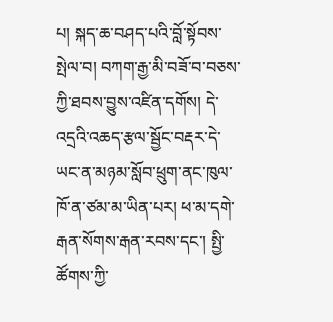པ། སྐད་ཆ་བཤད་པའི་བློ་སྟོབས་སྤེལ་བ། བཀག་རྒྱ་མི་བཟོ་བ་བཅས་ཀྱི་ཐབས་བྱུས་འཛིན་དགོས། དེ་འདྲའི་འཆད་རྩལ་སྦྱོང་བརྡར་དེ་ཡང་ན་མཉམ་སློབ་ཕྲུག་ནང་ཁུལ་ཁོ་ན་ཙམ་མ་ཡིན་པར། ཕ་མ་དགེ་རྒན་སོགས་རྒན་རབས་དང་། སྤྱི་ཚོགས་ཀྱི་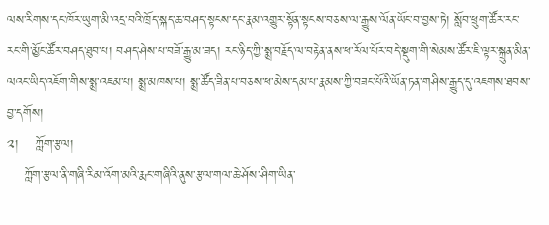ལས་རིགས་དང་ཁོར་ཡུག་མི་འདྲ་བའི་ཁྲོད་སྐད་ཆ་བཤད་སྟངས་དང་རྣམ་འགྱུར་སྟོན་སྟངས་བཅས་ལ་རྒྱུས་ལོན་ཡོང་བ་བྱས་ཏེ། སློབ་ཕྲུག་ཚོར་རང་རང་གི་མྱོང་ཚོར་བཤད་ཐུབ་པ། བཤད་ཤེས་པ་བཟོ་རྒྱུ་མ་ཟད། རང་ཉིད་ཀྱི་སྨྲ་བརྗོད་ལ་བརྟེན་ནས་ཕ་རོལ་པོར་བདེ་སྡུག་གི་སེམས་ཚོར་ཇི་ལྟར་སྐྲུན་མིན་ལའང་ཡིད་འཇོག་གིས་སྨྲ་འཇམ་པ། སྨྲ་མཁས་པ། སྨྲ་ཚོད་ཟིན་པ་བཅས་ཕ་མེས་དམ་པ་རྣམས་ཀྱི་བཟང་པོའི་ཡོན་ཏན་གཤིས་རྒྱུད་དུ་འཇགས་ཐབས་བྱ་དགོས།
༢།    ཀློག་རྩལ།
    ཀློག་རྩལ་ནི་གཞི་རིམ་འོག་མའི་རྨང་གཞིའི་ནུས་རྩལ་གལ་ཆེ་ཤོས་ཤིག་ཡིན་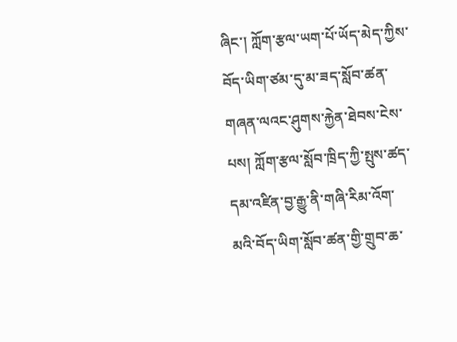ཞིང་། ཀློག་རྩལ་ཡག་པོ་ཡོད་མེད་ཀྱིས་བོད་ཡིག་ཙམ་དུ་མ་ཟད་སློབ་ཚན་གཞན་ལའང་ཤུགས་རྐྱེན་ཐེབས་ངེས་པས། ཀློག་རྩལ་སློབ་ཁྲིད་ཀྱི་སྤུས་ཚད་དམ་འཛིན་བྱ་རྒྱུ་ནི་གཞི་རིམ་འོག་མའི་བོད་ཡིག་སློབ་ཚན་གྱི་གྲུབ་ཆ་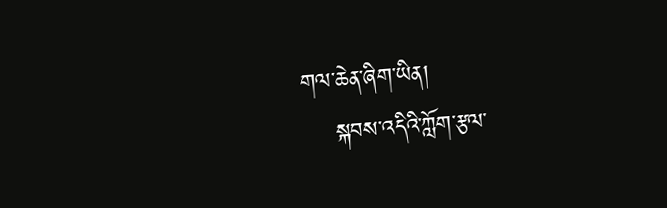གལ་ཆེན་ཞིག་ཡིན།
    སྐབས་འདིའི་ཀློག་རྩལ་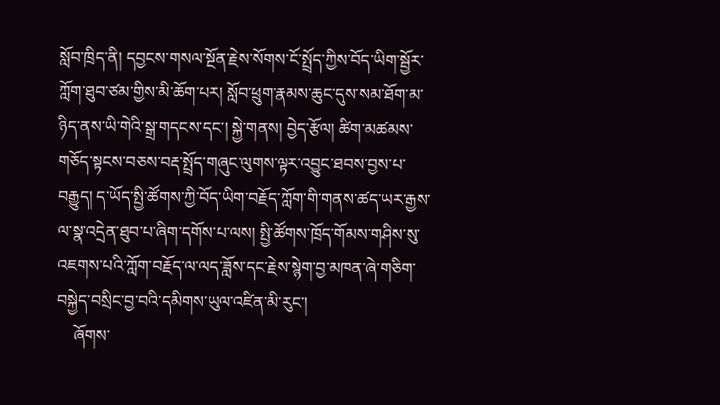སློབ་ཁྲིད་ནི། དབྱངས་གསལ་སྔོན་རྗེས་སོགས་ངོ་སྤྲོད་ཀྱིས་བོད་ཡིག་སྦྱོར་ཀློག་ཐུབ་ཙམ་གྱིས་མི་ཆོག་པར། སློབ་ཕྲུག་རྣམས་ཆུང་དུས་སམ་ཐོག་མ་ཉིད་ནས་ཡི་གེའི་སྒྲ་གདངས་དང་། སྐྱེ་གནས། བྱེད་རྩོལ། ཚིག་མཚམས་གཅོད་སྟངས་བཅས་བརྡ་སྤྲོད་གཞུང་ལུགས་ལྟར་འབྱུང་ཐབས་བྱས་པ་བརྒྱུད། ད་ཡོད་སྤྱི་ཚོགས་ཀྱི་བོད་ཡིག་བརྗོད་ཀློག་གི་གནས་ཚད་ཡར་རྒྱས་ལ་སྣ་འདྲེན་ཐུབ་པ་ཞིག་དགོས་པ་ལས། སྤྱི་ཚོགས་ཁྲོད་གོམས་གཤིས་སུ་འཇགས་པའི་ཀློག་བརྗོད་ལ་ལད་ཟློས་དང་རྗེས་སྙེག་བྱ་མཁན་ཞེ་གཅིག་བསྐྱེད་བསྲིང་བྱ་བའི་དམིགས་ཡུལ་འཛིན་མི་རུང་།
    ཞོགས་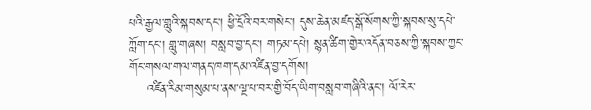པའི་རྒྱལ་གླུའི་སྐབས་དང་། ཕྱི་དྲོའི་བར་གསེང་། དུས་ཆེན་མཛད་སྒོ་སོགས་ཀྱི་སྐབས་སུ་དཔེ་ཀློག་དང་། གླུ་གཞས། བསླབ་བྱ་དང་། གཏམ་དཔེ། སྙན་ཚིག་གྱེར་འདོན་བཅས་ཀྱི་སྐབས་ཀྱང་གོང་གསལ་གལ་གནད་ཁག་དམ་འཛིན་བྱ་དགོས།
    འཛིན་རིམ་གསུམ་པ་ནས་ལྔ་པ་བར་གྱི་བོད་ཡིག་བསླབ་གཞིའི་ནང་། ལོ་རེར་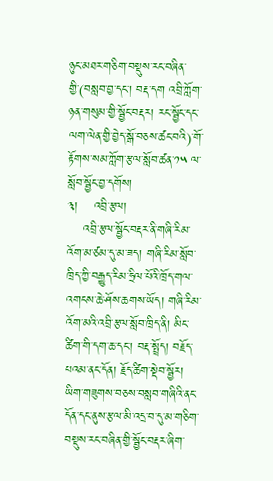ཉུང་མཐར་གཅིག་བསྡུས་རང་བཞིན་གྱི་(བསླབ་བྱ་དང་། བརྡ་དག འབྲི་ཀློག་ཉན་གསུམ་གྱི་སྦྱོང་བརྡར། རང་སྦྱོང་དང་ལག་ལེན་གྱི་བྱེད་སྒོ་བཅས་ཚང་བའི)་གོ་རྟོགས་སམ་ཀློག་རྩལ་སློབ་ཚན་༡༥ ལ་སློབ་སྦྱོང་བྱ་དགོས།
༣།    འབྲི་རྩལ།
    འབྲི་རྩལ་སྦྱོང་བརྡར་ནི་གཞི་རིམ་འོག་མ་ཙམ་དུ་མ་ཟད། གཞི་རིམ་སློབ་ཁྲིད་ཀྱི་བརྒྱུད་རིམ་ཧྲིལ་པོའི་ཁྲོད་གལ་འགངས་ཆེ་ཤོས་ཆགས་ཡོད། གཞི་རིམ་འོག་མའི་འབྲི་རྩལ་སློབ་ཁྲིད་ནི། མིང་ཚིག་གི་དག་ཆ་དང་། བརྡ་སྤྲོད། བརྗོད་པའམ་ནང་དོན། རྗོད་ཚིག་སྡེབ་སྦྱོར། ཡིག་གཟུགས་བཅས་བསླབ་གཞིའི་ནང་དོན་དང་ནུས་རྩལ་མི་འདྲ་བ་དུ་མ་གཅིག་བསྡུས་རང་བཞིན་གྱི་སྦྱོང་བརྡར་ཞིག་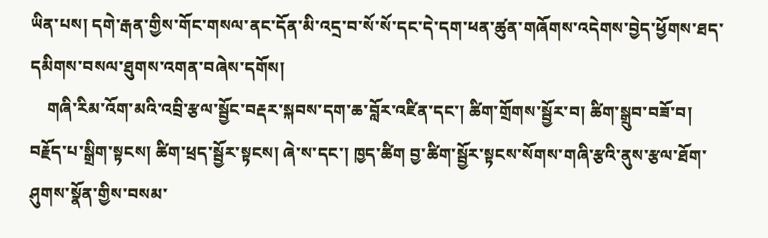ཡིན་པས། དགེ་རྒན་གྱིས་གོང་གསལ་ནང་དོན་མི་འདྲ་བ་སོ་སོ་དང་དེ་དག་ཕན་ཚུན་གཞོགས་འདེགས་བྱེད་ཕྱོགས་ཐད་དམིགས་བསལ་ཐུགས་འགན་བཞེས་དགོས།
    གཞི་རིམ་འོག་མའི་འབྲི་རྩལ་སྦྱོང་བརྡར་སྐབས་དག་ཆ་བློར་འཛིན་དང་། ཚིག་གྲོགས་སྦྱོར་བ། ཚིག་སྒྲུབ་བཟོ་བ། བརྗོད་པ་སྒྲིག་སྟངས། ཚིག་ཕྲད་སྦྱོར་སྟངས། ཞེ་ས་དང་། ཁྱད་ཚིག བྱ་ཚིག་སྦྱོར་སྟངས་སོགས་གཞི་རྩའི་ནུས་རྩལ་ཐོག་ཤུགས་སྣོན་གྱིས་བསམ་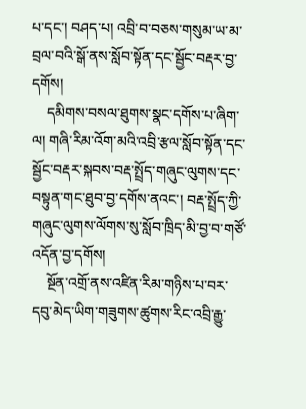པ་དང་། བཤད་པ། འབྲི་བ་བཅས་གསུམ་ཡ་མ་བྲལ་བའི་སྒོ་ནས་སློབ་སྟོན་དང་སྦྱོང་བརྡར་བྱ་དགོས།
    དམིགས་བསལ་ཐུགས་སྣང་དགོས་པ་ཞིག་ལ། གཞི་རིམ་འོག་མའི་འབྲི་རྩལ་སློབ་སྟོན་དང་སྦྱོང་བརྡར་སྐབས་བརྡ་སྤྲོད་གཞུང་ལུགས་དང་བསྟུན་གང་ཐུབ་བྱ་དགོས་ནའང་། བརྡ་སྤྲོད་ཀྱི་གཞུང་ལུགས་ལོགས་སུ་སློབ་ཁྲིད་མི་བྱ་བ་གཙོ་འདོན་བྱ་དགོས།
    སྔོན་འགྲོ་ནས་འཛིན་རིམ་གཉིས་པ་བར་དབུ་མེད་ཡིག་གཟུགས་ཚུགས་རིང་འབྲི་རྒྱུ་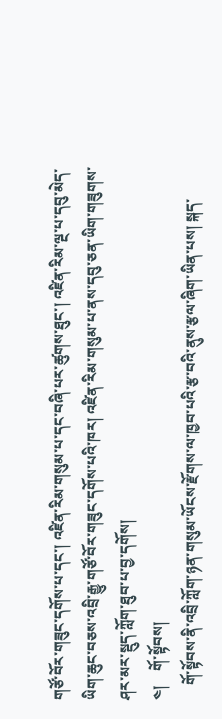གཙོ་བོར་གཟུང་དགོས་པ་དང་། འཛིན་རིམ་གསུམ་པ་དང་བཞི་པར་ཚུགས་ཐུང་། འཛིན་རིམ་ལྔ་པ་དབུ་མེད་ཡིག་ཆུང་བཅས་འབྲི་རྒྱུ་གཙོ་བོར་གཟུང་དགོས་པའི་ཁར། འཛིན་རིམ་གསུམ་པ་ནས་དབུ་ཅན་ཡིག་གཟུགས་ཤར་མར་སྡུད་ཀློག་ཐུབ་པ་བྱ་དགོས།
༤།    གོ་སྟོབས།
    གོ་སྟོབས་ནི་འབྲི་ཀློག་ཉན་གསུམ་ཡོངས་རྫོགས་ལ་ཁྱབ་པའི་རྩ་བའི་ནུས་རྩལ་ཞིག་ཡིན་པས། སྐད་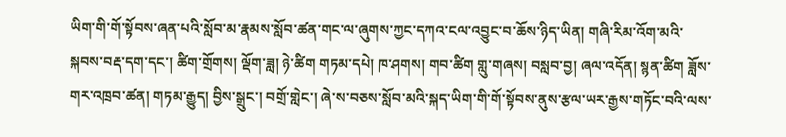ཡིག་གི་གོ་སྟོབས་ཞན་པའི་སློབ་མ་རྣམས་སློབ་ཚན་གང་ལ་ཞུགས་ཀྱང་དཀའ་ངལ་འབྱུང་བ་ཆོས་ཉིད་ཡིན། གཞི་རིམ་འོག་མའི་སྐབས་བརྡ་དག་དང་། ཚིག་གྲོགས། ལྡོག་ཟླ། ཉེ་ཚིག གཏམ་དཔེ། ཁ་ཤགས། གབ་ཚིག གླུ་གཞས། བསླབ་བྱ། ཞལ་འདོན། སྙན་ཚིག ཟློས་གར་འཁྲབ་ཚན། གཏམ་རྒྱུད། བྱིས་སྒྲུང་། བགྲོ་གླེང་། ཞེ་ས་བཅས་སློབ་མའི་སྐད་ཡིག་གི་གོ་སྟོབས་ནུས་རྩལ་ཡར་རྒྱས་གཏོང་བའི་ལས་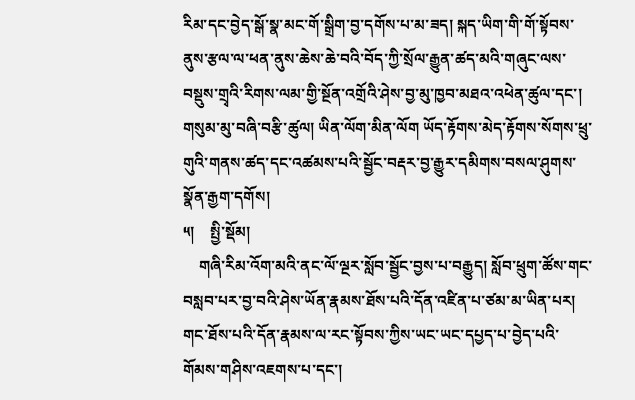རིམ་དང་བྱེད་སྒོ་སྣ་མང་གོ་སྒྲིག་བྱ་དགོས་པ་མ་ཟད། སྐད་ཡིག་གི་གོ་སྟོབས་ནུས་རྩལ་ལ་ཕན་ནུས་ཆེས་ཆེ་བའི་བོད་ཀྱི་སྲོལ་རྒྱུན་ཚད་མའི་གཞུང་ལས་བསྡུས་གྲྭའི་རིགས་ལམ་གྱི་སྔོན་འགྲོའི་ཤེས་བྱ་མུ་ཁྱབ་མཐའ་འཕེན་ཚུལ་དང་། གསུམ་མུ་བཞི་བརྩི་ཚུལ། ཡིན་ལོག་མིན་ལོག ཡོད་རྟོགས་མེད་རྟོགས་སོགས་ཕྲུ་གུའི་གནས་ཚད་དང་འཚམས་པའི་སྦྱོང་བརྡར་བྱ་རྒྱུར་དམིགས་བསལ་ཤུགས་སྣོན་རྒྱག་དགོས།
༥།    སྤྱི་སྡོམ།
    གཞི་རིམ་འོག་མའི་ནང་ལོ་ལྔར་སློབ་སྦྱོང་བྱས་པ་བརྒྱུད། སློབ་ཕྲུག་ཚོས་གང་བསླབ་པར་བྱ་བའི་ཤེས་ཡོན་རྣམས་ཐོས་པའི་དོན་འཛིན་པ་ཙམ་མ་ཡིན་པར། གང་ཐོས་པའི་དོན་རྣམས་ལ་རང་སྟོབས་ཀྱིས་ཡང་ཡང་དཔྱད་པ་བྱེད་པའི་གོམས་གཤིས་འཇགས་པ་དང་།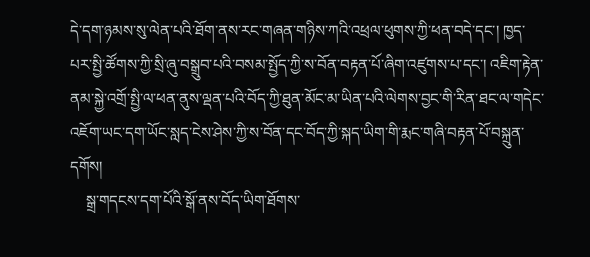དེ་དག་ཉམས་སུ་ལེན་པའི་ཐོག་ནས་རང་གཞན་གཉིས་ཀའི་འཕྲལ་ཕུགས་ཀྱི་ཕན་བདེ་དང་། ཁྱད་པར་སྤྱི་ཚོགས་ཀྱི་སྲི་ཞུ་བསྒྲུབ་པའི་བསམ་སྤྱོད་ཀྱི་ས་བོན་བརྟན་པོ་ཞིག་འཛུགས་པ་དང་། འཇིག་རྟེན་ནམ་སྐྱེ་འགྲོ་སྤྱི་ལ་ཕན་ནུས་ལྡན་པའི་བོད་ཀྱི་ཐུན་མོང་མ་ཡིན་པའི་ལེགས་བྱང་གི་རིན་ཐང་ལ་གདེང་འཇོག་ཡང་དག་ཡོང་སླད་ངེས་ཤེས་ཀྱི་ས་བོན་དང་བོད་ཀྱི་སྐད་ཡིག་གི་རྨང་གཞི་བརྟན་པོ་བསྐྲུན་དགོས།
    སྒྲ་གདངས་དག་པོའི་སྒོ་ནས་བོད་ཡིག་ཐོགས་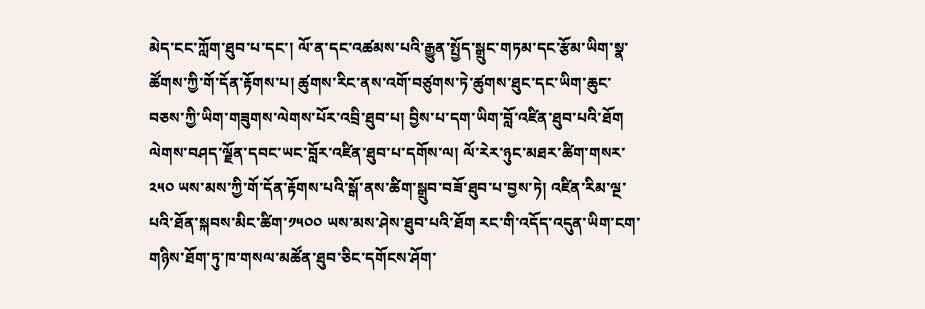མེད་ངང་ཀློག་ཐུབ་པ་དང་། ལོ་ན་དང་འཚམས་པའི་རྒྱུན་སྤྱོད་སྒྲུང་གཏམ་དང་རྩོམ་ཡིག་སྣ་ཚོགས་ཀྱི་གོ་དོན་རྟོགས་པ། ཚུགས་རིང་ནས་འགོ་བཙུགས་ཏེ་ཚུགས་ཐུང་དང་ཡིག་ཆུང་བཅས་ཀྱི་ཡིག་གཟུགས་ལེགས་པོར་འབྲི་ཐུབ་པ། བྱིས་པ་དག་ཡིག་བློ་འཛིན་ཐུབ་པའི་ཐོག ལེགས་བཤད་ལྗོན་དབང་ཡང་བློར་འཛིན་ཐུབ་པ་དགོས་ལ། ལོ་རེར་ཉུང་མཐར་ཚིག་གསར་༢༥༠ ཡས་མས་ཀྱི་གོ་དོན་རྟོགས་པའི་སྒོ་ནས་ཚིག་སྒྲུབ་བཟོ་ཐུབ་པ་བྱས་ཏེ། འཛིན་རིམ་ལྔ་པའི་ཐོན་སྐབས་མིང་ཚིག་༡༥༠༠ ཡས་མས་ཤེས་ཐུབ་པའི་ཐོག རང་གི་འདོད་འདུན་ཡིག་ངག་གཉིས་ཐོག་ཏུ་ཁ་གསལ་མཚོན་ཐུབ་ཅིང་དགོངས་ཤོག་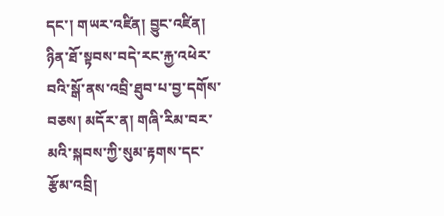དང་། གཡར་འཛིན། བྱུང་འཛིན། ཉིན་ཐོ་སྟབས་བདེ་རང་རྐྱ་འཕེར་བའི་སྒོ་ནས་འབྲི་ཐུབ་པ་བྱ་དགོས་བཅས། མདོར་ན། གཞི་རིམ་བར་མའི་སྐབས་ཀྱི་སུམ་རྟགས་དང་རྩོམ་འབྲི།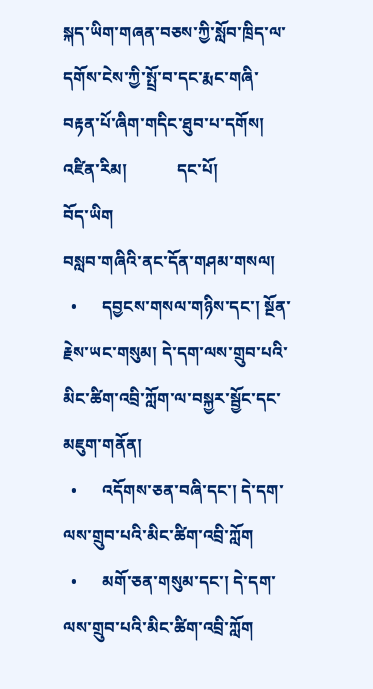སྐད་ཡིག་གཞན་བཅས་ཀྱི་སློབ་ཁྲིད་ལ་དགོས་ངེས་ཀྱི་སྤྲོ་བ་དང་རྨང་གཞི་བརྟན་པོ་ཞིག་གདིང་ཐུབ་པ་དགོས།
འཛིན་རིམ།            དང་པོ།            བོད་ཡིག
བསླབ་གཞིའི་ནང་དོན་གཤམ་གསལ།
  •      དབྱངས་གསལ་གཉིས་དང་། སྔོན་རྗེས་ཡང་གསུམ། དེ་དག་ལས་གྲུབ་པའི་མིང་ཚིག་འབྲི་ཀློག་ལ་བསྐྱར་སྦྱོང་དང་མཇུག་གནོན།
  •      འདོགས་ཅན་བཞི་དང་། དེ་དག་ལས་གྲུབ་པའི་མིང་ཚིག་འབྲི་ཀློག
  •      མགོ་ཅན་གསུམ་དང་། དེ་དག་ལས་གྲུབ་པའི་མིང་ཚིག་འབྲི་ཀློག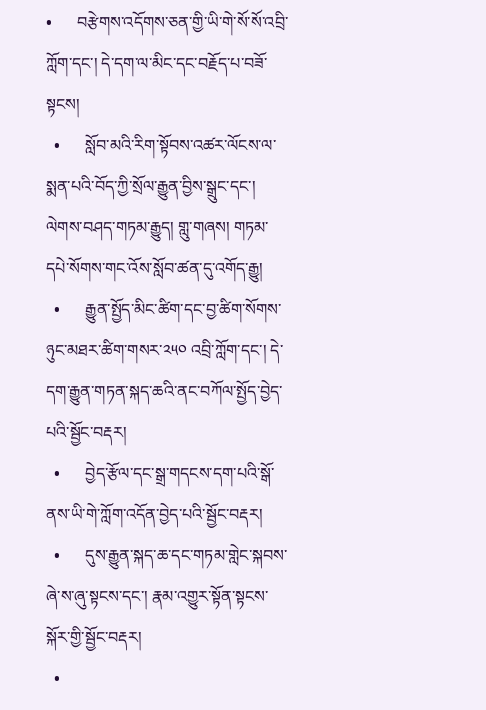•      བརྩེགས་འདོགས་ཅན་གྱི་ཡི་གེ་སོ་སོ་འབྲི་ཀློག་དང་། དེ་དག་ལ་མིང་དང་བརྗོད་པ་བཟོ་སྟངས།
  •      སློབ་མའི་རིག་སྟོབས་འཚར་ལོངས་ལ་སྨན་པའི་བོད་ཀྱི་སྲོལ་རྒྱུན་བྱིས་སྒྲུང་དང་། ལེགས་བཤད་གཏམ་རྒྱུད། གླུ་གཞས། གཏམ་དཔེ་སོགས་གང་འོས་སློབ་ཚན་དུ་འགོད་རྒྱུ།
  •      རྒྱུན་སྤྱོད་མིང་ཚིག་དང་བྱ་ཚིག་སོགས་ཉུང་མཐར་ཚིག་གསར་༢༥༠ འབྲི་ཀློག་དང་། དེ་དག་རྒྱུན་གཏན་སྐད་ཆའི་ནང་བཀོལ་སྤྱོད་བྱེད་པའི་སྦྱོང་བརྡར།
  •      བྱེད་རྩོལ་དང་སྒྲ་གདངས་དག་པའི་སྒོ་ནས་ཡི་གེ་ཀློག་འདོན་བྱེད་པའི་སྦྱོང་བརྡར།
  •      དུས་རྒྱུན་སྐད་ཆ་དང་གཏམ་གླེང་སྐབས་ཞེ་ས་ཞུ་སྟངས་དང་། རྣམ་འགྱུར་སྟོན་སྟངས་སྐོར་གྱི་སྦྱོང་བརྡར།
  •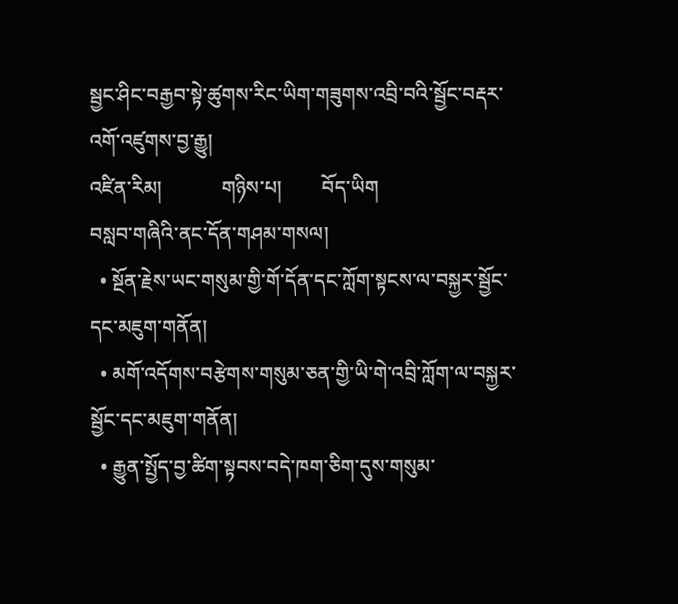སྦྱང་ཤིང་བརྒྱབ་སྟེ་ཚུགས་རིང་ཡིག་གཟུགས་འབྲི་བའི་སྦྱོང་བརྡར་འགོ་འཛུགས་བྱ་རྒྱུ།
འཛིན་རིམ།            གཉིས་པ།        བོད་ཡིག
བསླབ་གཞིའི་ནང་དོན་གཤམ་གསལ།
  • སྔོན་རྗེས་ཡང་གསུམ་གྱི་གོ་དོན་དང་ཀློག་སྟངས་ལ་བསྐྱར་སྦྱོང་དང་མཇུག་གནོན།
  • མགོ་འདོགས་བརྩེགས་གསུམ་ཅན་གྱི་ཡི་གེ་འབྲི་ཀློག་ལ་བསྐྱར་སྦྱོང་དང་མཇུག་གནོན།
  • རྒྱུན་སྤྱོད་བྱ་ཚིག་སྟབས་བདེ་ཁག་ཅིག་དུས་གསུམ་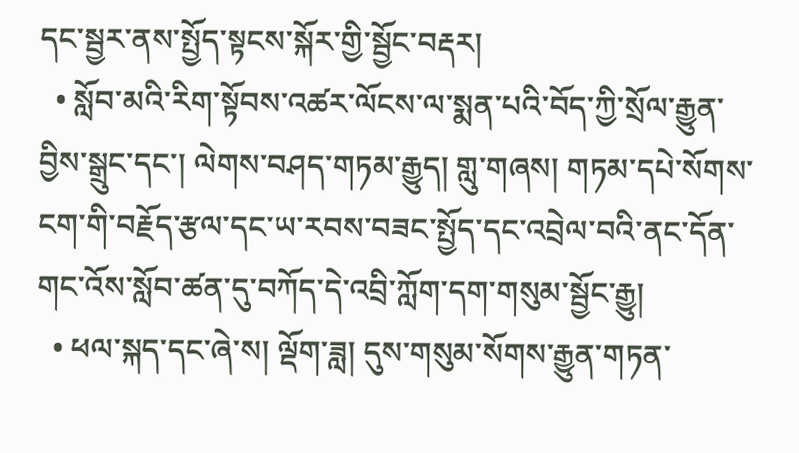དང་སྦྱར་ནས་སྤྱོད་སྟངས་སྐོར་གྱི་སྦྱོང་བརྡར།
  • སློབ་མའི་རིག་སྟོབས་འཚར་ལོངས་ལ་སྨན་པའི་བོད་ཀྱི་སྲོལ་རྒྱུན་བྱིས་སྒྲུང་དང་། ལེགས་བཤད་གཏམ་རྒྱུད། གླུ་གཞས། གཏམ་དཔེ་སོགས་ངག་གི་བརྗོད་རྩལ་དང་ཡ་རབས་བཟང་སྤྱོད་དང་འབྲེལ་བའི་ནང་དོན་གང་འོས་སློབ་ཚན་དུ་བཀོད་དེ་འབྲི་ཀློག་དག་གསུམ་སྦྱོང་རྒྱུ།
  • ཕལ་སྐད་དང་ཞེ་ས། ལྡོག་ཟླ། དུས་གསུམ་སོགས་རྒྱུན་གཏན་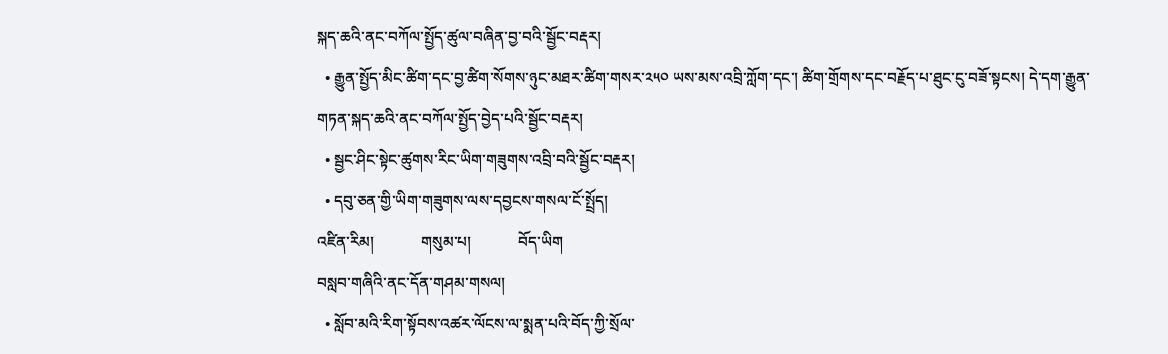སྐད་ཆའི་ནང་བཀོལ་སྤྱོད་ཚུལ་བཞིན་བྱ་བའི་སྦྱོང་བརྡར།
  • རྒྱུན་སྤྱོད་མིང་ཚིག་དང་བྱ་ཚིག་སོགས་ཉུང་མཐར་ཚིག་གསར་༢༥༠ ཡས་མས་འབྲི་ཀློག་དང་། ཚིག་གྲོགས་དང་བརྗོད་པ་ཐུང་ངུ་བཟོ་སྟངས། དེ་དག་རྒྱུན་གཏན་སྐད་ཆའི་ནང་བཀོལ་སྤྱོད་བྱེད་པའི་སྦྱོང་བརྡར།
  • སྦྱང་ཤིང་སྟེང་ཚུགས་རིང་ཡིག་གཟུགས་འབྲི་བའི་སྦྱོང་བརྡར།
  • དབུ་ཅན་གྱི་ཡིག་གཟུགས་ལས་དབྱངས་གསལ་ངོ་སྤྲོད།
འཛིན་རིམ།            གསུམ་པ།            བོད་ཡིག
བསླབ་གཞིའི་ནང་དོན་གཤམ་གསལ།
  • སློབ་མའི་རིག་སྟོབས་འཚར་ལོངས་ལ་སྨན་པའི་བོད་ཀྱི་སྲོལ་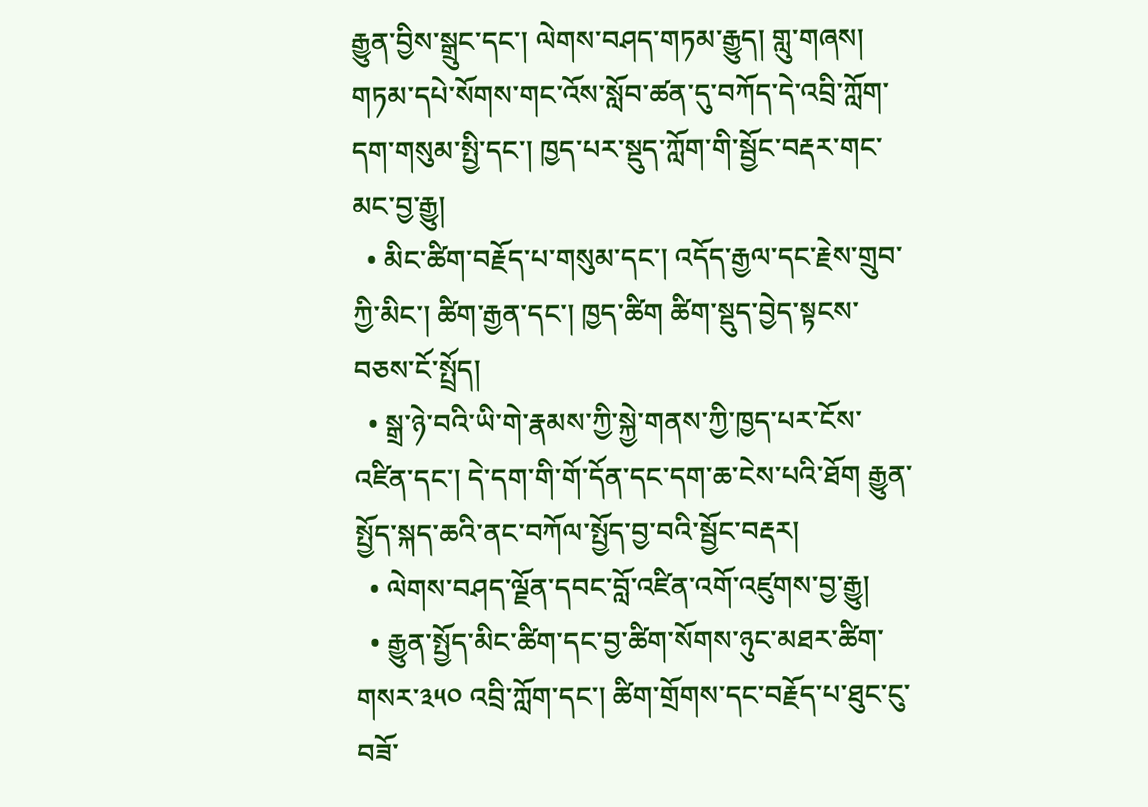རྒྱུན་བྱིས་སྒྲུང་དང་། ལེགས་བཤད་གཏམ་རྒྱུད། གླུ་གཞས། གཏམ་དཔེ་སོགས་གང་འོས་སློབ་ཚན་དུ་བཀོད་དེ་འབྲི་ཀློག་དག་གསུམ་སྤྱི་དང་། ཁྱད་པར་སྡུད་ཀློག་གི་སྦྱོང་བརྡར་གང་མང་བྱ་རྒྱུ།
  • མིང་ཚིག་བརྗོད་པ་གསུམ་དང་། འདོད་རྒྱལ་དང་རྗེས་གྲུབ་ཀྱི་མིང་། ཚིག་རྒྱན་དང་། ཁྱད་ཚིག ཚིག་སྡུད་བྱེད་སྟངས་བཅས་ངོ་སྤྲོད།
  • སྒྲ་ཉེ་བའི་ཡི་གེ་རྣམས་ཀྱི་སྐྱེ་གནས་ཀྱི་ཁྱད་པར་ངོས་འཛིན་དང་། དེ་དག་གི་གོ་དོན་དང་དག་ཆ་ངེས་པའི་ཐོག རྒྱུན་སྤྱོད་སྐད་ཆའི་ནང་བཀོལ་སྤྱོད་བྱ་བའི་སྦྱོང་བརྡར།
  • ལེགས་བཤད་ལྗོན་དབང་བློ་འཛིན་འགོ་འཛུགས་བྱ་རྒྱུ།
  • རྒྱུན་སྤྱོད་མིང་ཚིག་དང་བྱ་ཚིག་སོགས་ཉུང་མཐར་ཚིག་གསར་༣༥༠ འབྲི་ཀློག་དང་། ཚིག་གྲོགས་དང་བརྗོད་པ་ཐུང་ངུ་བཟོ་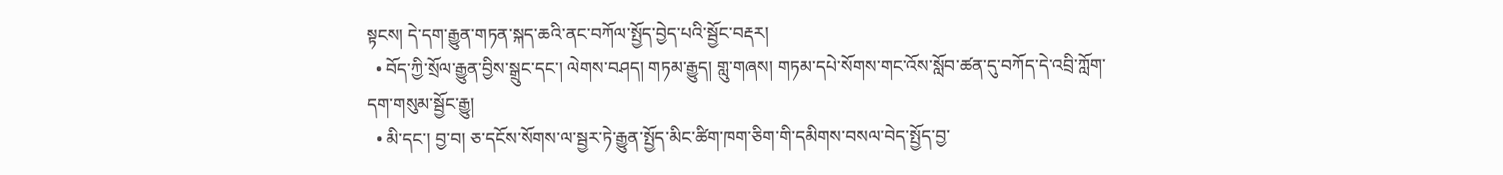སྟངས། དེ་དག་རྒྱུན་གཏན་སྐད་ཆའི་ནང་བཀོལ་སྤྱོད་བྱེད་པའི་སྦྱོང་བརྡར།
  • བོད་ཀྱི་སྲོལ་རྒྱུན་བྱིས་སྒྲུང་དང་། ལེགས་བཤད། གཏམ་རྒྱུད། གླུ་གཞས། གཏམ་དཔེ་སོགས་གང་འོས་སློབ་ཚན་དུ་བཀོད་དེ་འབྲི་ཀློག་དག་གསུམ་སྦྱོང་རྒྱུ།
  • མི་དང་། བྱ་བ། ཅ་དངོས་སོགས་ལ་སྦྱར་ཏེ་རྒྱུན་སྤྱོད་མིང་ཚིག་ཁག་ཅིག་གི་དམིགས་བསལ་བེད་སྤྱོད་བྱ་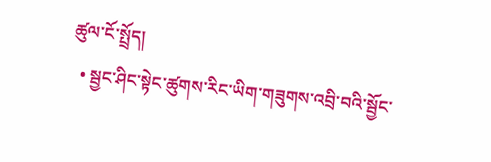ཚུལ་ངོ་སྤྲོད།
  • སྦྱང་ཤིང་སྟེང་ཚུགས་རིང་ཡིག་གཟུགས་འབྲི་བའི་སྦྱོང་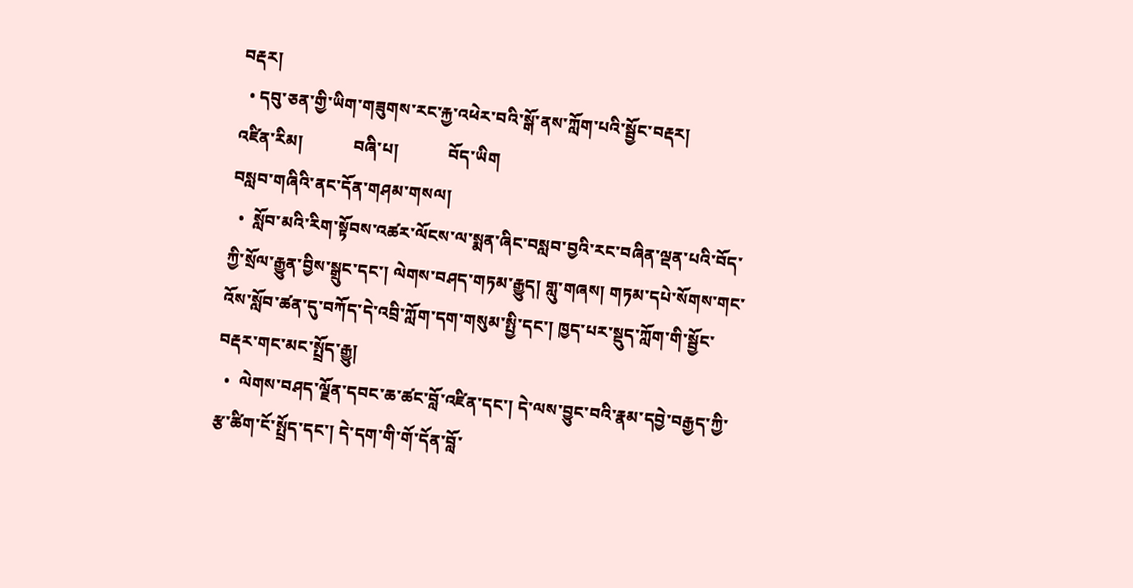བརྡར།
  • དབུ་ཅན་གྱི་ཡིག་གཟུགས་རང་རྐྱ་འཕེར་བའི་སྒོ་ནས་ཀློག་པའི་སྦྱོང་བརྡར།
འཛིན་རིམ།            བཞི་པ།            བོད་ཡིག
བསླབ་གཞིའི་ནང་དོན་གཤམ་གསལ།
  •  སློབ་མའི་རིག་སྟོབས་འཚར་ལོངས་ལ་སྨན་ཞིང་བསླབ་བྱའི་རང་བཞིན་ལྡན་པའི་བོད་ཀྱི་སྲོལ་རྒྱུན་བྱིས་སྒྲུང་དང་། ལེགས་བཤད་གཏམ་རྒྱུད། གླུ་གཞས། གཏམ་དཔེ་སོགས་གང་འོས་སློབ་ཚན་དུ་བཀོད་དེ་འབྲི་ཀློག་དག་གསུམ་སྤྱི་དང་། ཁྱད་པར་སྡུད་ཀློག་གི་སྦྱོང་བརྡར་གང་མང་སྤྲོད་རྒྱུ།
  •  ལེགས་བཤད་ལྗོན་དབང་ཆ་ཚང་བློ་འཛིན་དང་། དེ་ལས་བྱུང་བའི་རྣམ་དབྱེ་བརྒྱད་ཀྱི་རྩ་ཚིག་ངོ་སྤྲོད་དང་། དེ་དག་གི་གོ་དོན་བློ་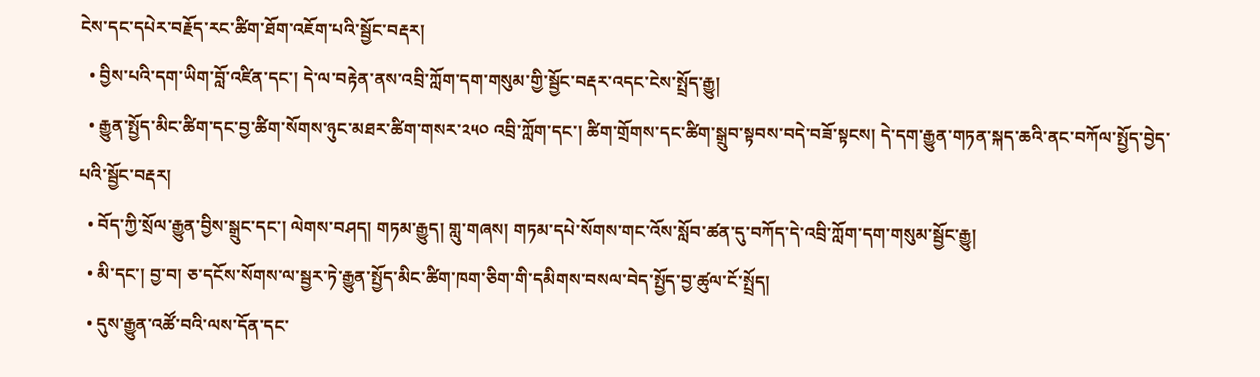ངེས་དང་དཔེར་བརྗོད་རང་ཚིག་ཐོག་འཇོག་པའི་སྦྱོང་བརྡར།
  • བྱིས་པའི་དག་ཡིག་བློ་འཛིན་དང་། དེ་ལ་བརྟེན་ནས་འབྲི་ཀློག་དག་གསུམ་གྱི་སྦྱོང་བརྡར་འདང་ངེས་སྤྲོད་རྒྱུ།
  • རྒྱུན་སྤྱོད་མིང་ཚིག་དང་བྱ་ཚིག་སོགས་ཉུང་མཐར་ཚིག་གསར་༢༥༠ འབྲི་ཀློག་དང་། ཚིག་གྲོགས་དང་ཚིག་སྒྲུབ་སྟབས་བདེ་བཟོ་སྟངས། དེ་དག་རྒྱུན་གཏན་སྐད་ཆའི་ནང་བཀོལ་སྤྱོད་བྱེད་པའི་སྦྱོང་བརྡར།
  • བོད་ཀྱི་སྲོལ་རྒྱུན་བྱིས་སྒྲུང་དང་། ལེགས་བཤད། གཏམ་རྒྱུད། གླུ་གཞས། གཏམ་དཔེ་སོགས་གང་འོས་སློབ་ཚན་དུ་བཀོད་དེ་འབྲི་ཀློག་དག་གསུམ་སྦྱོང་རྒྱུ།
  • མི་དང་། བྱ་བ། ཅ་དངོས་སོགས་ལ་སྦྱར་ཏེ་རྒྱུན་སྤྱོད་མིང་ཚིག་ཁག་ཅིག་གི་དམིགས་བསལ་བེད་སྤྱོད་བྱ་ཚུལ་ངོ་སྤྲོད།
  • དུས་རྒྱུན་འཚོ་བའི་ལས་དོན་དང་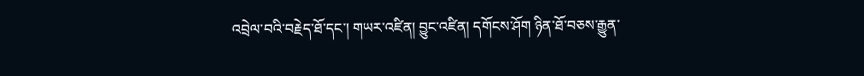འབྲེལ་བའི་བརྗེད་ཐོ་དང་། གཡར་འཛིན། བྱུང་འཛིན། དགོངས་ཤོག ཉིན་ཐོ་བཅས་རྒྱུན་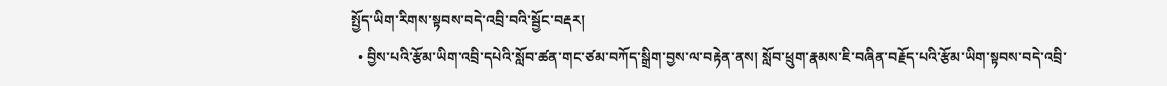སྤྱོད་ཡིག་རིགས་སྟབས་བདེ་འབྲི་བའི་སྦྱོང་བརྡར།
  • བྱིས་པའི་རྩོམ་ཡིག་འབྲི་དཔེའི་སློབ་ཚན་གང་ཙམ་བཀོད་སྒྲིག་བྱས་ལ་བརྟེན་ནས། སློབ་ཕྲུག་རྣམས་ཇི་བཞིན་བརྗོད་པའི་རྩོམ་ཡིག་སྟབས་བདེ་འབྲི་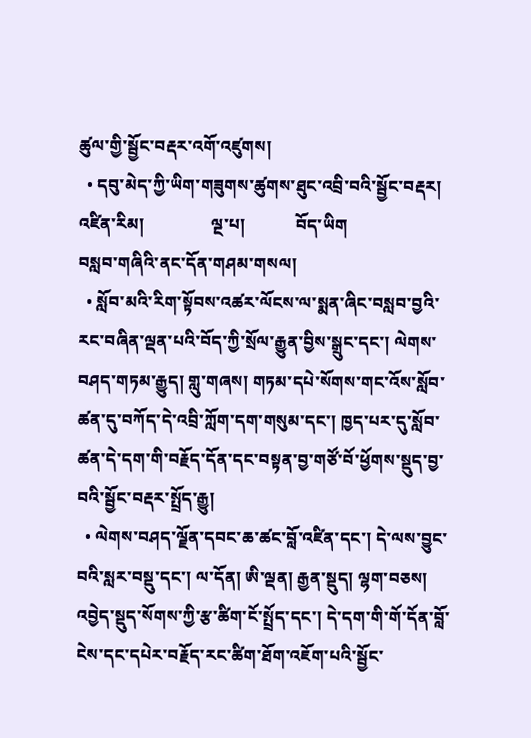ཚུལ་གྱི་སྦྱོང་བརྡར་འགོ་འཛུགས།
  • དབུ་མེད་ཀྱི་ཡིག་གཟུགས་ཚུགས་ཐུང་འབྲི་བའི་སྦྱོང་བརྡར།
འཛིན་རིམ།                ལྔ་པ།            བོད་ཡིག
བསླབ་གཞིའི་ནང་དོན་གཤམ་གསལ།
  • སློབ་མའི་རིག་སྟོབས་འཚར་ལོངས་ལ་སྨན་ཞིང་བསླབ་བྱའི་རང་བཞིན་ལྡན་པའི་བོད་ཀྱི་སྲོལ་རྒྱུན་བྱིས་སྒྲུང་དང་། ལེགས་བཤད་གཏམ་རྒྱུད། གླུ་གཞས། གཏམ་དཔེ་སོགས་གང་འོས་སློབ་ཚན་དུ་བཀོད་དེ་འབྲི་ཀློག་དག་གསུམ་དང་། ཁྱད་པར་དུ་སློབ་ཚན་དེ་དག་གི་བརྗོད་དོན་དང་བསྟན་བྱ་གཙོ་བོ་ཕྱོགས་སྡུད་བྱ་བའི་སྦྱོང་བརྡར་སྤྲོད་རྒྱུ།
  • ལེགས་བཤད་ལྗོན་དབང་ཆ་ཚང་བློ་འཛིན་དང་། དེ་ལས་བྱུང་བའི་སླར་བསྡུ་དང་། ལ་དོན། ཨི་ལྡན། རྒྱན་སྡུད། ལྷག་བཅས། འབྱེད་སྡུད་སོགས་ཀྱི་རྩ་ཚིག་ངོ་སྤྲོད་དང་། དེ་དག་གི་གོ་དོན་བློ་ངེས་དང་དཔེར་བརྗོད་རང་ཚིག་ཐོག་འཇོག་པའི་སྦྱོང་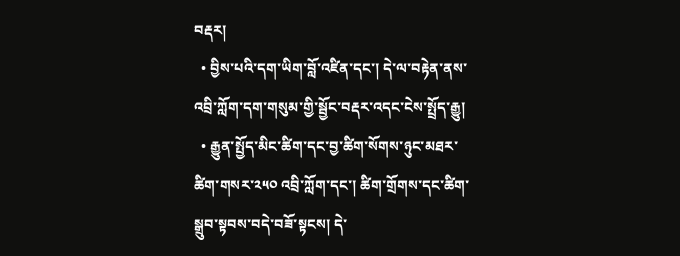བརྡར།
  • བྱིས་པའི་དག་ཡིག་བློ་འཛིན་དང་། དེ་ལ་བརྟེན་ནས་འབྲི་ཀློག་དག་གསུམ་གྱི་སྦྱོང་བརྡར་འདང་ངེས་སྤྲོད་རྒྱུ།
  • རྒྱུན་སྤྱོད་མིང་ཚིག་དང་བྱ་ཚིག་སོགས་ཉུང་མཐར་ཚིག་གསར་༢༥༠ འབྲི་ཀློག་དང་། ཚིག་གྲོགས་དང་ཚིག་སྒྲུབ་སྟབས་བདེ་བཟོ་སྟངས། དེ་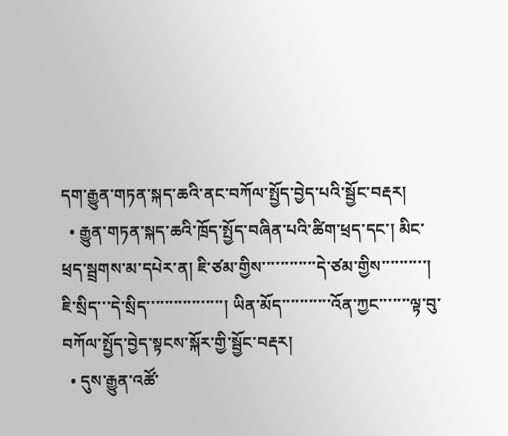དག་རྒྱུན་གཏན་སྐད་ཆའི་ནང་བཀོལ་སྤྱོད་བྱེད་པའི་སྦྱོང་བརྡར།
  • རྒྱུན་གཏན་སྐད་ཆའི་ཁྲོད་སྤྱོད་བཞིན་པའི་ཚིག་ཕྲད་དང་། མིང་ཕྲད་སྦྲགས་མ་དཔེར་ན། ཇི་ཙམ་གྱིས་་་་་་་་་་་་དེ་ཙམ་གྱིས་་་་་་་་་་། ཇི་སྲིད་་་དེ་སྲིད་་་་་་་་་་་་་་་་་། ཡིན་མོད་་་་་་་་་་་འོན་ཀྱང་་་་་་་ལྟ་བུ་བཀོལ་སྤྱོད་བྱེད་སྟངས་སྐོར་གྱི་སྦྱོང་བརྡར།
  • དུས་རྒྱུན་འཚོ་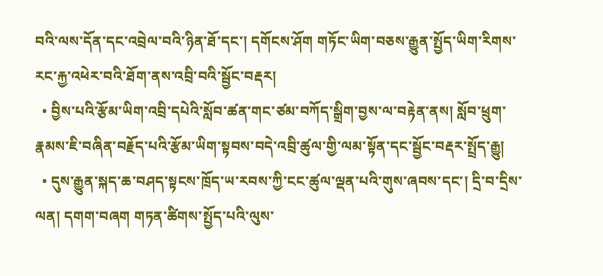བའི་ལས་དོན་དང་འབྲེལ་བའི་ཉིན་ཐོ་དང་། དགོངས་ཤོག གཏོང་ཡིག་བཅས་རྒྱུན་སྤྱོད་ཡིག་རིགས་རང་རྐྱ་འཕེར་བའི་ཐོག་ནས་འབྲི་བའི་སྦྱོང་བརྡར།
  • བྱིས་པའི་རྩོམ་ཡིག་འབྲི་དཔེའི་སློབ་ཚན་གང་ཙམ་བཀོད་སྒྲིག་བྱས་ལ་བརྟེན་ནས། སློབ་ཕྲུག་རྣམས་ཇི་བཞིན་བརྗོད་པའི་རྩོམ་ཡིག་སྟབས་བདེ་འབྲི་ཚུལ་གྱི་ལམ་སྟོན་དང་སྦྱོང་བརྡར་སྤྲོད་རྒྱུ།
  • དུས་རྒྱུན་སྐད་ཆ་བཤད་སྟངས་ཁྲོད་ཡ་རབས་ཀྱི་ངང་ཚུལ་ལྡན་པའི་གུས་ཞབས་དང་། དྲི་བ་དྲིས་ལན། དགག་བཞག གཏན་ཚིགས་སྤྱོད་པའི་ལུས་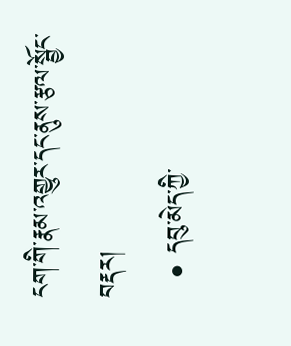ངག་གི་རྣམ་འགྱུར་དང་ནུས་རྩལ་སྦྱོང་བརྡར།
  • དབུ་མེད་ཀྱི་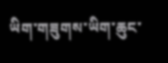ཡིག་གཟུགས་ཡིག་ཆུང་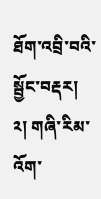ཐོག་འབྲི་བའི་སྦྱོང་བརྡར།
༢། གཞི་རིམ་འོག་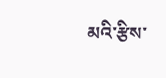མའི་རྩིས་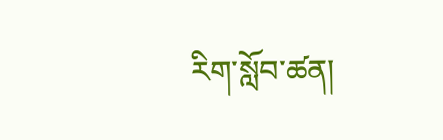རིག་སློབ་ཚན།